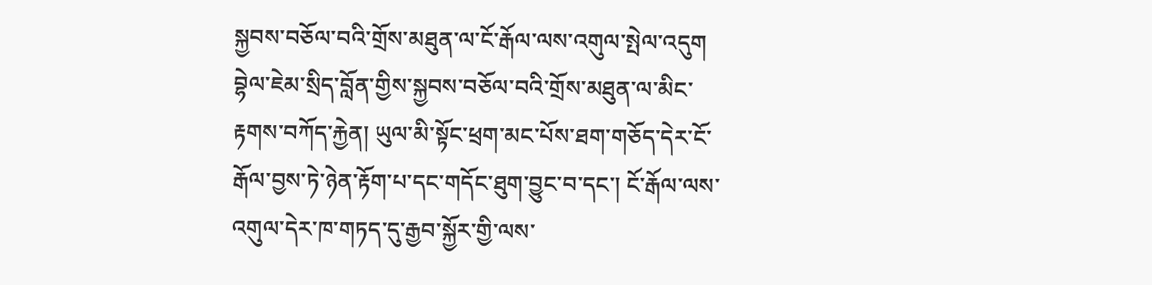སྐྱབས་བཅོལ་བའི་གྲོས་མཐུན་ལ་ངོ་རྒོལ་ལས་འགུལ་སྤེལ་འདུག
བྷེལ་ཇེམ་སྲིད་བློན་གྱིས་སྐྱབས་བཅོལ་བའི་གྲོས་མཐུན་ལ་མིང་རྟགས་བཀོད་རྐྱེན། ཡུལ་མི་སྟོང་ཕྲག་མང་པོས་ཐག་གཅོད་དེར་ངོ་རྒོལ་བྱས་ཏེ་ཉེན་རྟོག་པ་དང་གདོང་ཐུག་བྱུང་བ་དང་། ངོ་རྒོལ་ལས་འགུལ་དེར་ཁ་གཏད་དུ་རྒྱབ་སྐྱོར་གྱི་ལས་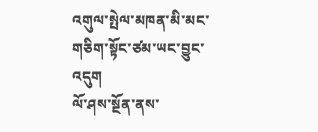འགུལ་སྤེལ་མཁན་མི་མང་གཅིག་སྟོང་ཙམ་ཡང་བྱུང་འདུག
ལོ་ཤས་སྔོན་ནས་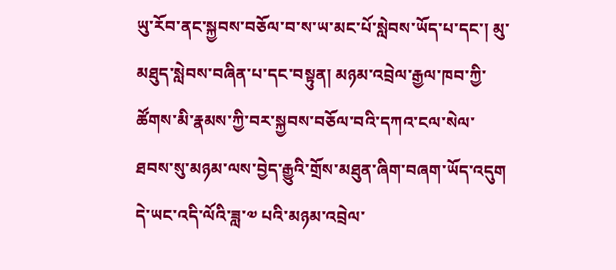ཡུ་རོབ་ནང་སྐྱབས་བཅོལ་བ་ས་ཡ་མང་པོ་སླེབས་ཡོད་པ་དང་། མུ་མཐུད་སླེབས་བཞིན་པ་དང་བསྟུན། མཉམ་འབྲེལ་རྒྱལ་ཁབ་ཀྱི་ཚོགས་མི་རྣམས་ཀྱི་བར་སྐྱབས་བཅོལ་བའི་དཀའ་ངལ་སེལ་ཐབས་སུ་མཉམ་ལས་བྱེད་རྒྱུའི་གྲོས་མཐུན་ཞིག་བཞག་ཡོད་འདུག དེ་ཡང་འདི་ལོའི་ཟླ་༧ པའི་མཉམ་འབྲེལ་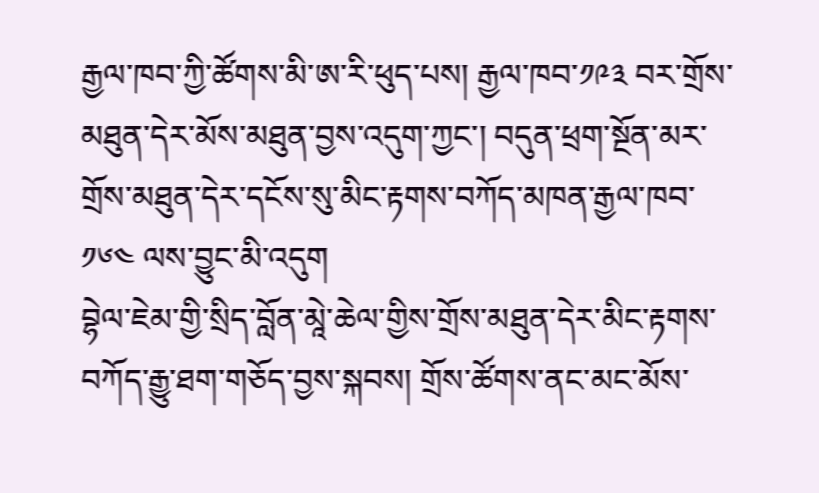རྒྱལ་ཁབ་ཀྱི་ཚོགས་མི་ཨ་རི་ཕུད་པས། རྒྱལ་ཁབ་༡༩༣ བར་གྲོས་མཐུན་དེར་མོས་མཐུན་བྱས་འདུག་ཀྱང་། བདུན་ཕྲག་སྔོན་མར་གྲོས་མཐུན་དེར་དངོས་སུ་མིང་རྟགས་བཀོད་མཁན་རྒྱལ་ཁབ་༡༦༤ ལས་བྱུང་མི་འདུག
བྷེལ་ཇེམ་གྱི་སྲིད་བློན་མཱེ་ཆེལ་གྱིས་གྲོས་མཐུན་དེར་མིང་རྟགས་བཀོད་རྒྱུ་ཐག་གཅོད་བྱས་སྐབས། གྲོས་ཚོགས་ནང་མང་མོས་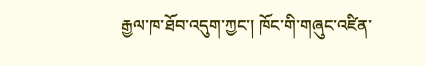རྒྱལ་ཁ་ཐོབ་འདུག་ཀྱང་། ཁོང་གི་གཞུང་འཛིན་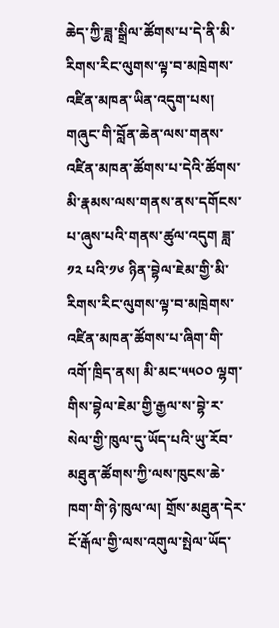ཆེད་ཀྱི་ཟླ་སྒྲིལ་ཚོགས་པ་དེ་ནི་མི་རིགས་རིང་ལུགས་ལྟ་བ་མཁྲེགས་འཛིན་མཁན་ཡིན་འདུག་པས། གཞུང་གི་བློན་ཆེན་ལས་གནས་འཛིན་མཁན་ཚོགས་པ་དེའི་ཚོགས་མི་རྣམས་ལས་གནས་ནས་དགོངས་པ་ཞུས་པའི་གནས་ཚུལ་འདུག ཟླ་༡༢ པའི་༡༦ ཉིན་བྷེལ་ཇེམ་གྱི་མི་རིགས་རིང་ལུགས་ལྟ་བ་མཁྲེགས་འཛིན་མཁན་ཚོགས་པ་ཞིག་གི་འགོ་ཁྲིད་ནས། མི་མང་༥༥༠༠ ལྷག་གིས་བྷེལ་ཇེམ་གྱི་རྒྱལ་ས་བྷེ་ར་སེལ་གྱི་ཁུལ་དུ་ཡོད་པའི་ཡུ་རོབ་མཐུན་ཚོགས་ཀྱི་ལས་ཁུངས་ཆེ་ཁག་གི་ཉེ་ཁུལ་ལ། གྲོས་མཐུན་དེར་ངོ་རྒོལ་གྱི་ལས་འགུལ་སྤེལ་ཡོད་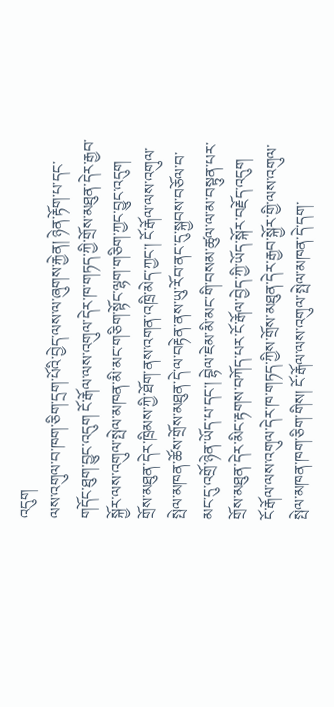འདུག
ལས་འགུལ་བ་ཁག་ཅིག་དྲག་པོའི་བྱེད་ལས་ལ་ཞུགས་རྐྱེན། ཉེན་རྟོག་པ་དང་གདོང་ཐུག་བྱུང་འདུག ངོ་རྒོལ་ལས་འགུལ་དེར་ཁ་གཏད་ཀྱི་གྲོས་མཐུན་དེར་རྒྱབ་སྐྱོར་ལས་འགུལ་སྤེལ་མཁན་མི་མང་གཅིག་སྟོང་ལྷག་གཅིག་ཀྱང་བྱུང་འདུག
གྲོས་མཐུན་དེར་ཁྲིམས་ཀྱི་ཐོག་ནས་འགན་འཁྲི་མེད་ཀྱང་། ངོ་རྒོལ་ལས་འགུལ་སྤེལ་མཁན་ཚོས་གྲོས་མཐུན་དེ་ལ་བརྟེན་ནས་ཡུ་རོབ་ནང་དུ་སྐྱབས་བཅོལ་བ་མང་དུ་འགྲོ་ཉེན་ཡོད་པ་དང་། བྷེལ་ཇེམ་མི་མང་གི་བསམ་ཚུལ་ལ་མ་བསྟུན་པར་གྲོས་མཐུན་དེར་མིང་རྟགས་བཀོད་པར་ངོ་རྒོལ་བྱེད་ཀྱི་ཡོད་སྐོར་བརྗོད་འདུག
ངོ་རྒོལ་ལས་འགུལ་དེར་ཁ་གཏད་ཀྱིས་གྲོས་མཐུན་དེར་རྒྱབ་སྐྱོར་གྱི་ལས་འགུལ་སྤེལ་མཁན་ཁག་ཅིག་གིས། ངོ་རྒོལ་ལས་འགུལ་སྤེལ་མཁན་དེ་དག་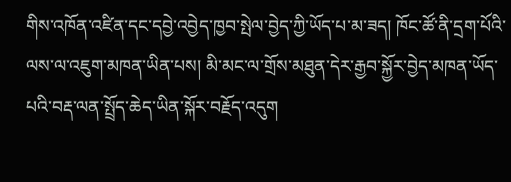གིས་འཁོན་འཛིན་དང་དབྱེ་འབྱེད་ཁྱབ་སྤེལ་བྱེད་ཀྱི་ཡོད་པ་མ་ཟད། ཁོང་ཚོ་ནི་དྲག་པོའི་ལས་ལ་འཇུག་མཁན་ཡིན་པས། མི་མང་ལ་གྲོས་མཐུན་དེར་རྒྱབ་སྐྱོར་བྱེད་མཁན་ཡོད་པའི་བརྡ་ལན་སྤྲོད་ཆེད་ཡིན་སྐོར་བརྗོད་འདུག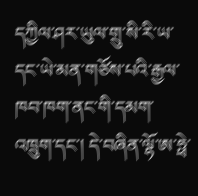དཀྱིལ་ཤར་ཡུལ་གྲུ་སི་རི་ཡ་དང་ཡེ་མན་གཙོས་པའི་རྒྱལ་ཁབ་ཁག་ནང་གི་དམག་འཁྲུག་དང་། དེ་བཞིན་ལྷོ་ཨ་ཧྥེ་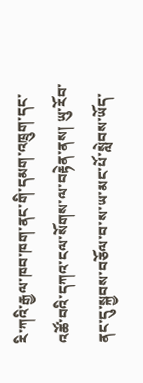རི་ཀའི་རྒྱལ་ཁབ་ཁག་ནང་གི་དམག་འཁྲུག་དང་འཚོ་བའི་དཀའ་ངལ་སོགས་ལ་བརྟེན་ནས། ཡུ་རོབ་ནང་དུ་སྐྱབས་བཅོལ་བ་ས་ཡ་མང་པོ་སླེབས་ཡོད་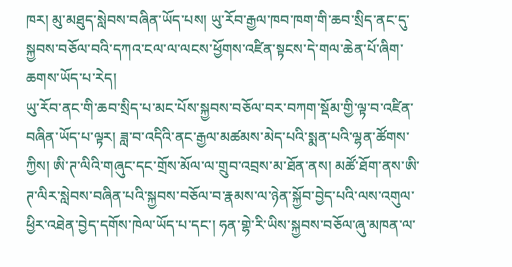ཁར། མུ་མཐུད་སླེབས་བཞིན་ཡོད་པས། ཡུ་རོབ་རྒྱལ་ཁབ་ཁག་གི་ཆབ་སྲིད་ནང་དུ་སྐྱབས་བཅོལ་བའི་དཀའ་ངལ་ལ་ལངས་ཕྱོགས་འཛིན་སྟངས་དེ་གལ་ཆེན་པོ་ཞིག་ཆགས་ཡོད་པ་རེད།
ཡུ་རོབ་ནང་གི་ཆབ་སྲིད་པ་མང་པོས་སྐྱབས་བཅོལ་བར་བཀག་སྡོམ་གྱི་ལྟ་བ་འཛིན་བཞིན་ཡོད་པ་ལྟར། ཟླ་བ་འདིའི་ནང་རྒྱལ་མཚམས་མེད་པའི་སྨན་པའི་ལྷན་ཚོགས་ཀྱིས། ཨི་ཊ་ལིའི་གཞུང་དང་གྲོས་མོལ་ལ་གྲུབ་འབྲས་མ་ཐོན་ནས། མཚོ་ཐོག་ནས་ཨི་ཊ་ལིར་སླེབས་བཞིན་པའི་སྐྱབས་བཅོལ་བ་རྣམས་ལ་ཉེན་སྐྱོབ་བྱེད་པའི་ལས་འགུལ་ཕྱིར་འཐེན་བྱེད་དགོས་ཁེལ་ཡོད་པ་དང་། ཧན་གྷེ་རི་ཡིས་སྐྱབས་བཅོལ་ཞུ་མཁན་ལ་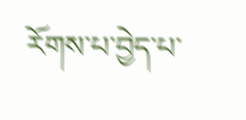རོགས་པ་བྱེད་པ་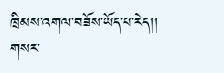ཁྲིམས་འགལ་བཟོས་ཡོད་པ་རེད།།
གསར་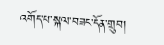འགོད་པ་སྐལ་བཟང་དོན་གྲུབ།